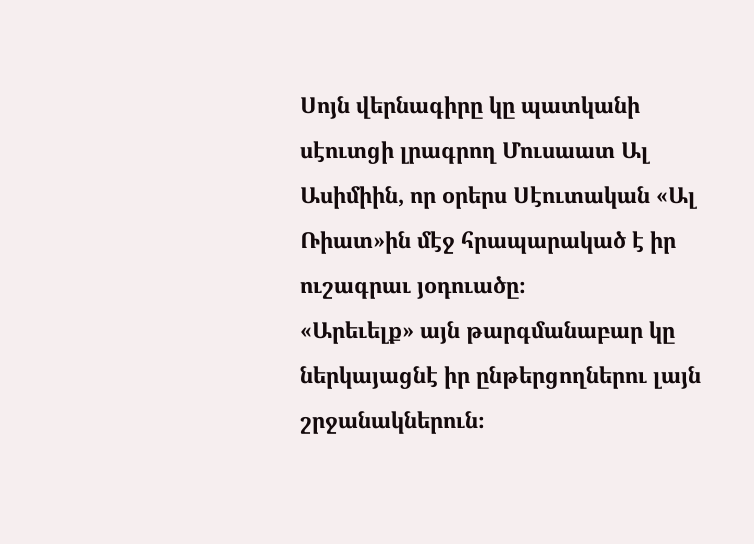Սոյն վերնագիրը կը պատկանի սէուտցի լրագրող Մուսաատ Ալ Ասիմիին, որ օրերս Սէուտական «Ալ Ռիատ»ին մէջ հրապարակած է իր ուշագրաւ յօդուածը։
«Արեւելք» այն թարգմանաբար կը ներկայացնէ իր ընթերցողներու լայն շրջանակներուն։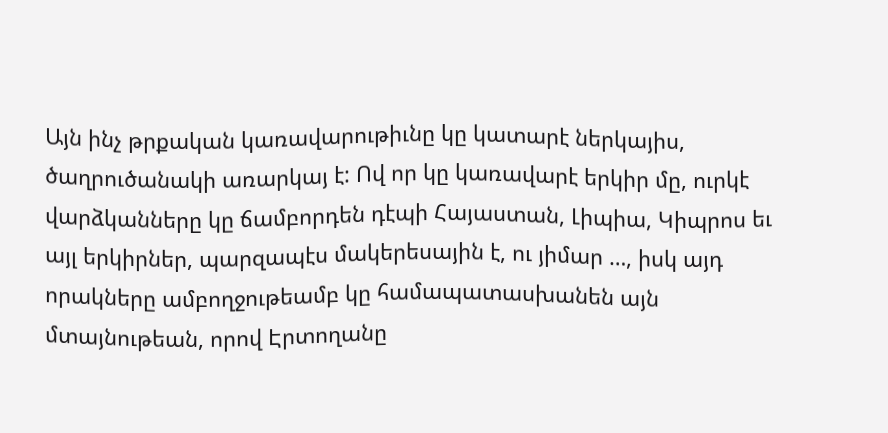Այն ինչ թրքական կառավարութիւնը կը կատարէ ներկայիս, ծաղրուծանակի առարկայ է: Ով որ կը կառավարէ երկիր մը, ուրկէ վարձկանները կը ճամբորդեն դէպի Հայաստան, Լիպիա, Կիպրոս եւ այլ երկիրներ, պարզապէս մակերեսային է, ու յիմար …, իսկ այդ որակները ամբողջութեամբ կը համապատասխանեն այն մտայնութեան, որով Էրտողանը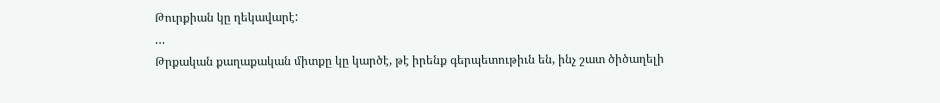Թուրքիան կը ղեկավարէ:
…
Թրքական քաղաքական միտքը կը կարծէ, թէ իրենք գերպետութիւն են, ինչ շատ ծիծաղելի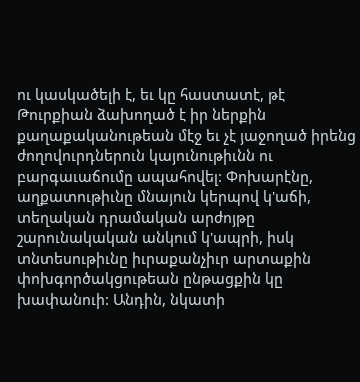ու կասկածելի է, եւ կը հաստատէ, թէ Թուրքիան ձախողած է իր ներքին քաղաքականութեան մէջ եւ չէ յաջողած իրենց ժողովուրդներուն կայունութիւնն ու բարգաւաճումը ապահովել: Փոխարէնը, աղքատութիւնը մնայուն կերպով կ'աճի, տեղական դրամական արժոյթը շարունակական անկում կ'ապրի, իսկ տնտեսութիւնը իւրաքանչիւր արտաքին փոխգործակցութեան ընթացքին կը խափանուի: Անդին, նկատի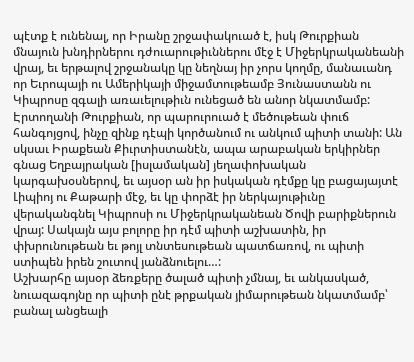պէտք է ունենալ, որ Իրանը շրջափակուած է, իսկ Թուրքիան մնայուն խնդիրներու դժուարութիւններու մէջ է Միջերկրականեանի վրայ, եւ երթալով շրջանակը կը նեղնայ իր չորս կողմը, մանաւանդ որ Եւրոպայի ու Ամերիկայի միջամտութեամբ Յունաստանն ու Կիպրոսը զգալի առաւելութիւն ունեցած են անոր նկատմամբ:
Էրտողանի Թուրքիան, որ պարուրուած է մեծութեան փուճ հանգոյցով, ինչը զինք դէպի կործանում ու անկում պիտի տանի: Ան սկսաւ Իրաքեան Քիւրտիստանէն, ապա արաբական երկիրներ գնաց Եղբայրական [իսլամական] յեղափոխական կարգախօսներով, եւ այսօր ան իր իսկական դէմքը կը բացայայտէ Լիպիոյ ու Քաթարի մէջ, եւ կը փորձէ իր ներկայութիւնը վերականգնել Կիպրոսի ու Միջերկրականեան Ծովի բարիքներուն վրայ: Սակայն այս բոլորը իր դէմ պիտի աշխատին, իր փխրունութեան եւ թոյլ տնտեսութեան պատճառով, ու պիտի ստիպեն իրեն շուտով յանձնուելու…:
Աշխարհը այսօր ձեռքերը ծալած պիտի չմնայ, եւ անկասկած, նուազագոյնը որ պիտի ընէ թրքական յիմարութեան նկատմամբ՝ բանալ անցեալի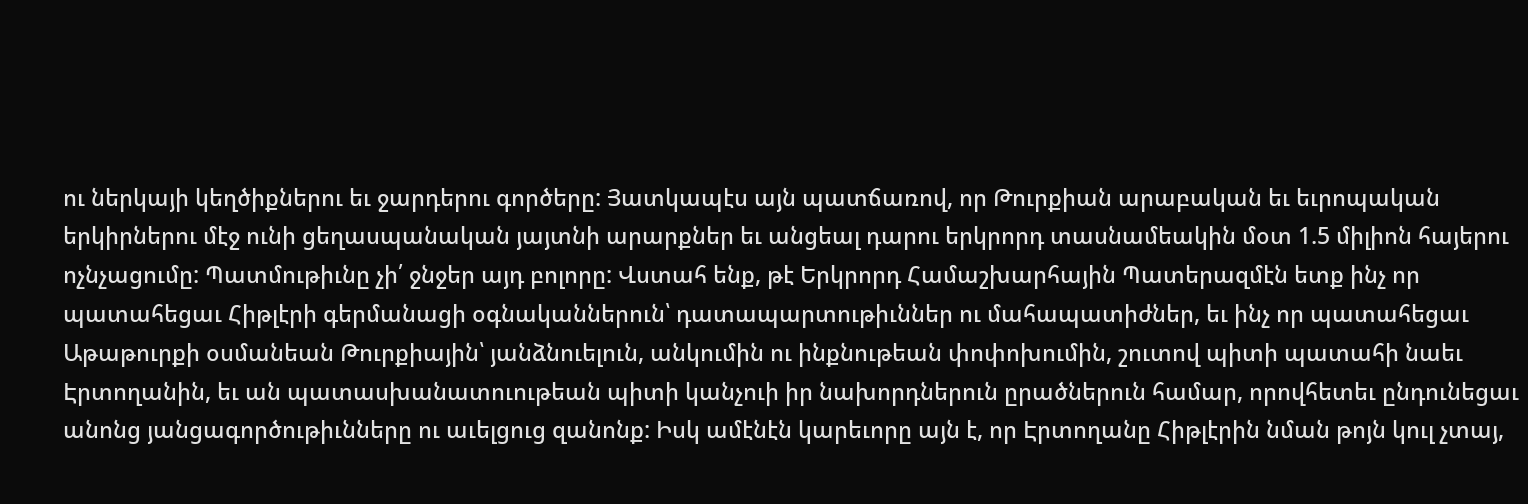ու ներկայի կեղծիքներու եւ ջարդերու գործերը: Յատկապէս այն պատճառով, որ Թուրքիան արաբական եւ եւրոպական երկիրներու մէջ ունի ցեղասպանական յայտնի արարքներ եւ անցեալ դարու երկրորդ տասնամեակին մօտ 1.5 միլիոն հայերու ոչնչացումը: Պատմութիւնը չի՛ ջնջեր այդ բոլորը: Վստահ ենք, թէ Երկրորդ Համաշխարհային Պատերազմէն ետք ինչ որ պատահեցաւ Հիթլէրի գերմանացի օգնականներուն՝ դատապարտութիւններ ու մահապատիժներ, եւ ինչ որ պատահեցաւ Աթաթուրքի օսմանեան Թուրքիային՝ յանձնուելուն, անկումին ու ինքնութեան փոփոխումին, շուտով պիտի պատահի նաեւ Էրտողանին, եւ ան պատասխանատուութեան պիտի կանչուի իր նախորդներուն ըրածներուն համար, որովհետեւ ընդունեցաւ անոնց յանցագործութիւնները ու աւելցուց զանոնք: Իսկ ամէնէն կարեւորը այն է, որ Էրտողանը Հիթլէրին նման թոյն կուլ չտայ,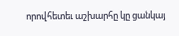որովհետեւ աշխարհը կը ցանկայ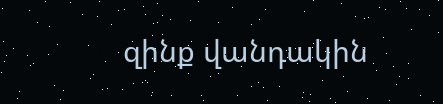զինք վանդակին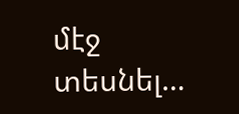մէջ տեսնել…